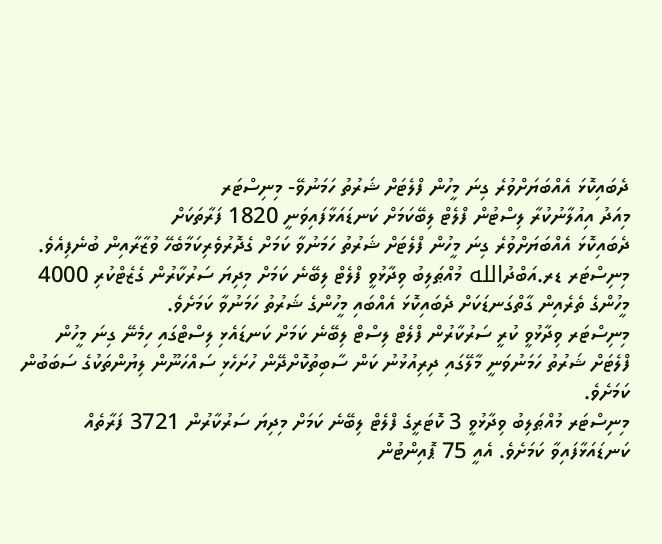ދެބައިކޮޅަ އެއްބަޔަށްވުރެ ގިނަ މީހުން ފްލެޓަށް ޝަރުތު ހަމަނުވޭ- މިނިސްޓަރ
މިއަދު އިއުލާނުކުރާ ލިސްޓުން ފްލެޓް ލިބޭކަމަށް ކަނޑައަޅާފައިވަނީ 1820 ފަރާތަކަށް
ދެބައިކޮޅަ އެއްބަޔަށްވުރެ ގިނަ މީހުން ފްލެޓަށް ޝަރުތު ހަމަނުވާ ކަމަށް ގެދޮރުވެރިކަމާބެހޭ ވުޒާރާއިން ބުނެފިއެވެ. މިނިސްޓަރ ޑރ.އަބްދުالله މުއްޠަލިބު ވިދާޅުވީ ފްލެޓް ލިބޭނެ ކަމަށް މިދިޔަ ސަރުކާރުން ގެޒެޓްކުރި 4000 މީހުންގެ ތެރެއިން ގާތްގަނޑަކަށް ދެބައިކޮޅަ އެއްބައި މީހުންގެ ޝަރުތު ހަމަނުވާ ކަމަށެވެ.
މިނިސްޓަރ ވިދާޅުވީ ކުރީ ސަރުކާރުން ފްލެޓް ލިސްޓް ލިބޭނެ ކަމަށް ކަނޑައެޅި ލިސްޓްގައި ހިމެނޭ ގިނަ މީހުން ފްލެޓަށް ޝަރުތު ހަމަނުވަނީ މާލޭގައި ދިރިއުޅުނު ކަން ސާބިތުކޮށްދޭން ހުށަހެޅި ސައްހަނޫން ލިޔުންތަކުގެ ސަބަބުން ކަމަށެވެ.
މިނިސްޓަރ މުއްޠަލިބު ވިދާޅުވީ 3 ކޮޓަރީގެ ފްލެޓް ލިބޭނެ ކަމަށް މިދިޔަ ސަރުކާރުން 3721 ފަރާތެއް ކަނޑައަޅާފައިވާ ކަމަށެވެ. އެއީ 75 ޕޮއިންޓުން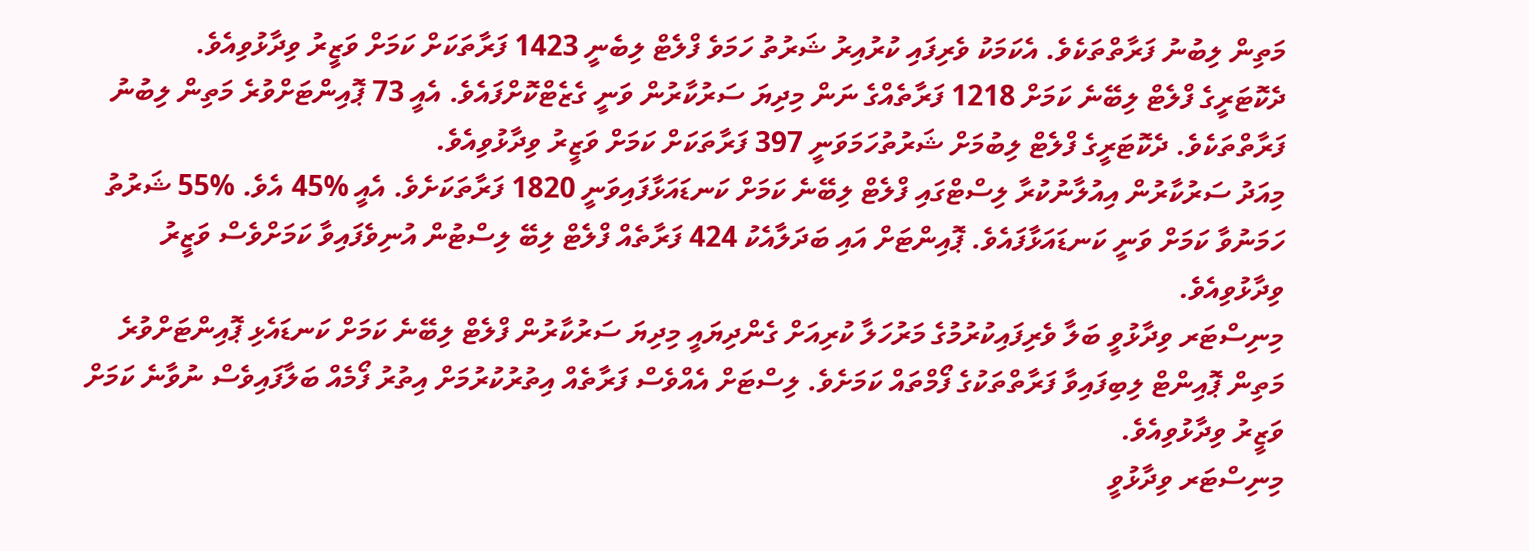މަތިން ލިބުނު ފަރާތްތަކެވެ. އެކަމަކު ވެރިފައި ކުރުއިރު ޝަރުތު ހަމަވެ ފްލެޓް ލިބެނީ 1423 ފަރާތަކަށް ކަމަށް ވަޒީރު ވިދާޅުވިއެވެ.
ދެކޮޓަރީގެ ފްލެޓް ލިބޭނެ ކަމަށް 1218 ފަރާތެއްގެ ނަން މިދިޔަ ސަރުކާރުން ވަނީ ގެޒެޓްކޮށްފައެވެ. އެއީ 73 ޕޮއިންޓަށްވުރެ މަތިން ލިބުނު ފަރާތްތަކެވެ. ދެކޮޓަރީގެ ފްލެޓް ލިބުމަށް ޝަރުތުހަމަވަނީ 397 ފަރާތަކަށް ކަމަށް ވަޒީރު ވިދާޅުވިއެވެ.
މިއަދު ސަރުކާރުން އިއުލާނުކުރާ ލިސްޓްގައި ފްލެޓް ލިބޭނެ ކަމަށް ކަނޑައަޅާފައިވަނީ 1820 ފަރާތަކަށެވެ. އެއީ %45 އެވެ. %55 ޝަރުތު ހަމަނުވާ ކަމަށް ވަނީ ކަނޑައަޅާފައެވެ. ޕޮއިންޓަށް އައި ބަދަލާއެކު 424 ފަރާތެއް ފްލެޓް ލިބޭ ލިސްޓުން އުނިވެފައިވާ ކަމަށްވެސް ވަޒީރު ވިދާޅުވިއެވެ.
މިނިސްޓަރ ވިދާޅުވީ ބަލާ ވެރިފައިކުރުމުގެ މަރުހަލާ ކުރިއަށް ގެންދިޔައީ މިދިޔަ ސަރުކާރުން ފްލެޓް ލިބޭނެ ކަމަށް ކަނޑައެޅި ޕޮއިންޓަށްވުރެ މަތިން ޕޮއިންޓް ލިބިފައިވާ ފަރާތްތަކުގެ ފޯމްތައް ކަމަށެވެ. ލިސްޓަށް އެއްވެސް ފަރާތެއް އިތުރުކުރުމަށް އިތުރު ފޯމެއް ބަލާފައިވެސް ނުވާނެ ކަމަށް ވަޒީރު ވިދާޅުވިއެވެ.
މިނިސްޓަރ ވިދާޅުވީ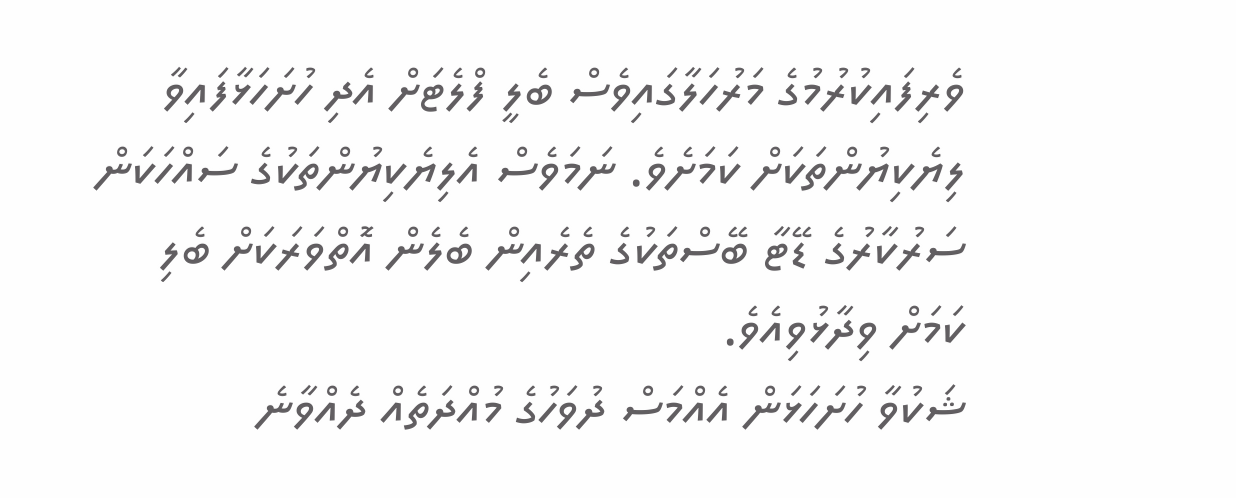ވެރިފައިކުރުމުގެ މަރުހަލާގައިވެސް ބެލީ ފްލެޓަށް އެދި ހުށަހަޅާފައިވާ ލިޔެކިޔުންތަކަށް ކަމަށެވެ. ނަމަވެސް އެލިޔެކިޔުންތަކުގެ ސައްހަކަން ސަރުކާރުގެ ޑޭޓާ ބޭސްތަކުގެ ތެރެއިން ބެލެން އޮތްވަރަކަށް ބެލި ކަމަށް ވިދާޅުވިއެވެ.
ޝަކުވާ ހުށަހަޅަން އެއްމަސް ދުވަހުގެ މުއްދަތެއް ދެއްވާނެ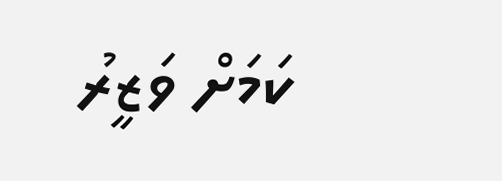ކަމަށް ވަޒީރު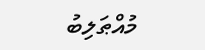މުއްޠަލިބު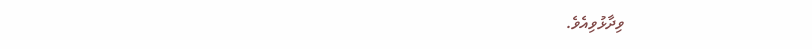ވިދާޅުވިއެވެ.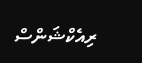ރިއެކްޝަންސް